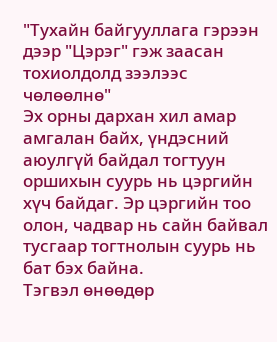"Тухайн байгууллага гэрээн дээр "Цэрэг" гэж заасан тохиолдолд зээлээс чөлөөлнө"
Эх орны дархан хил амар амгалан байх, үндэсний аюулгүй байдал тогтуун оршихын суурь нь цэргийн хүч байдаг. Эр цэргийн тоо олон, чадвар нь сайн байвал тусгаар тогтнолын суурь нь бат бэх байна.
Тэгвэл өнөөдөр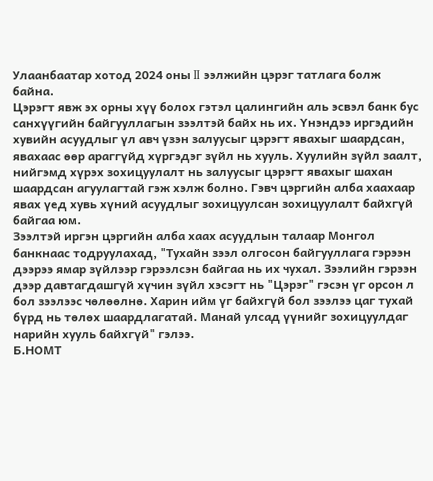Улаанбаатар хотод 2024 оны II ээлжийн цэрэг татлага болж байна.
Цэрэгт явж эх орны хүү болох гэтэл цалингийн аль эсвэл банк бус санхүүгийн байгууллагын зээлтэй байх нь их. Үнэндээ иргэдийн хувийн асуудлыг үл авч үзэн залуусыг цэрэгт явахыг шаардсан, явахаас өөр араггүйд хүргэдэг зүйл нь хууль. Хуулийн зүйл заалт, нийгэмд хүрэх зохицуулалт нь залуусыг цэрэгт явахыг шахан шаардсан агуулагтай гэж хэлж болно. Гэвч цэргийн алба хаахаар явах үед хувь хүний асуудлыг зохицуулсан зохицуулалт байхгүй байгаа юм.
Зээлтэй иргэн цэргийн алба хаах асуудлын талаар Монгол банкнаас тодруулахад, "Тухайн зээл олгосон байгууллага гэрээн дээрээ ямар зүйлээр гэрээлсэн байгаа нь их чухал. Зээлийн гэрээн дээр давтагдашгүй хүчин зүйл хэсэгт нь "Цэрэг" гэсэн үг орсон л бол зээлээс чөлөөлнө. Харин ийм үг байхгүй бол зээлээ цаг тухай бүрд нь төлөх шаардлагатай. Манай улсад үүнийг зохицуулдаг нарийн хууль байхгүй" гэлээ.
Б.НОМТ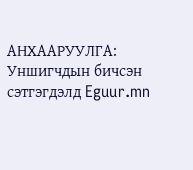АНХААРУУЛГА: Уншигчдын бичсэн сэтгэгдэлд Eguur.mn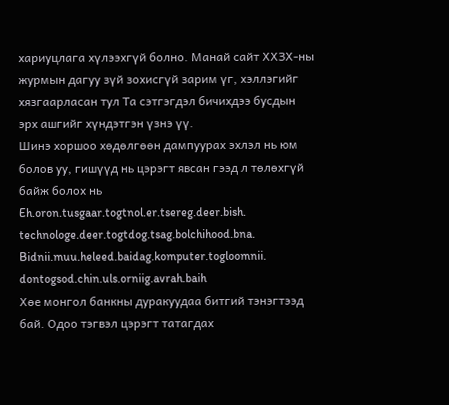хариуцлага хүлээхгүй болно. Манай сайт ХХЗХ-ны журмын дагуу зүй зохисгүй зарим үг, хэллэгийг хязгаарласан тул Та сэтгэгдэл бичихдээ бусдын эрх ашгийг хүндэтгэн үзнэ үү.
Шинэ хоршоо хөдөлгөөн дампуурах эхлэл нь юм болов уу, гишүүд нь цэрэгт явсан гээд л төлөхгүй байж болох нь
Eh.oron.tusgaar.togtnol.er.tsereg.deer.bish.
technologe.deer.togtdog.tsag.bolchihood.bna.
Bidnii.muu.heleed.baidag.komputer.togloomnii.
dontogsod.chin.uls.orniig.avrah.baih
Хөе монгол банкны дуракуудаа битгий тэнэгтээд бай. Одоо тэгвэл цэрэгт татагдах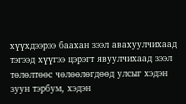хүүхдээрээ баахан зээл авахуулчихаад тэгээд хүүгээ цэрэгт явуулчихаад зээл төлөлтөөс чөлөөлөгдөөд улсыг хэдэн зуун тэрбум, хэдэн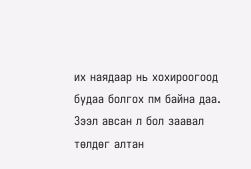их наядаар нь хохироогоод будаа болгох пм байна даа. Зээл авсан л бол заавал төлдөг алтан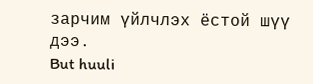зарчим үйлчлэх ёстой шүү дээ.
But huuli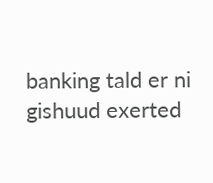banking tald er ni gishuud exerted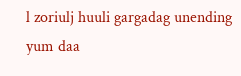l zoriulj huuli gargadag unending yum daa